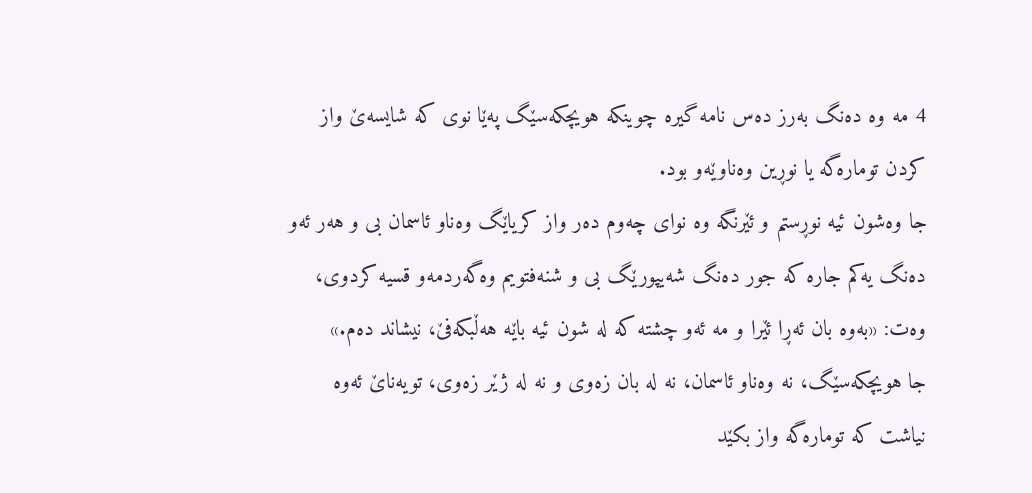4 مه وه دەنگ بەرز دەس نامه گیره چوینکه هویچکەسێگ پەێا نوی که شایسەێ واز کردن تومارەگه یا نوڕین وەناوێەو بود.
جا وەشون ئیه نوڕستم و ئێرنگه وه نوای چەوم دەر واز کریاێگ وەناو ئاسمان بی و هەر ئەو دەنگ یەکم جاره که جور دەنگ شەیپورێگ بی و شنەفتویم وەگەردمەو قسیه کردوی، وەت: «بەوه بان ئەڕا ئێرا و مه ئەو چشته که له شون ئیه باێه هەڵبکەفێ، نیشاند دەم.»
جا هویچکەسێگ، نه وەناو ئاسمان، نه له بان زەوی و نه له ژێر زەوی، تویەناێ ئەوه نیاشت که تومارەگه واز بکێد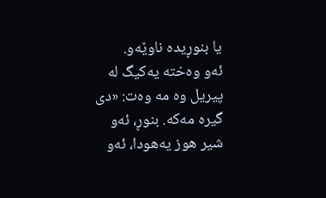یا بنوڕیده ناوێەو.
ئەو وەخته یەکیگ له پیریل وه مه وەت: «دی گیره مەکه. بنوڕ، ئەو شیر هوز یەهودا، ئەو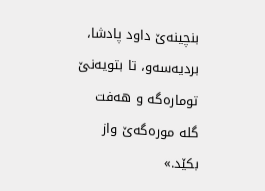بنچینەێ داود پادشا، بردیەسەو، تا بتویەنێ تومارەگه و هەفت گله مورەگەێ واز بکێد.»